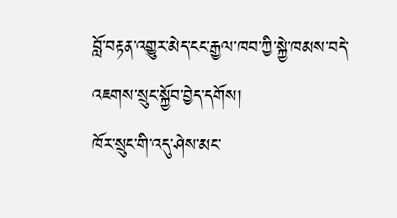བློ་བརྟན་འགྱུར་མེད་ངང་རྒྱལ་ཁབ་ཀྱི་སྐྱེ་ཁམས་བདེ་འཇགས་སྲུང་སྐྱོབ་བྱེད་དགོས།
ཁོར་སྲུང་གི་འདུ་ཤེས་མང་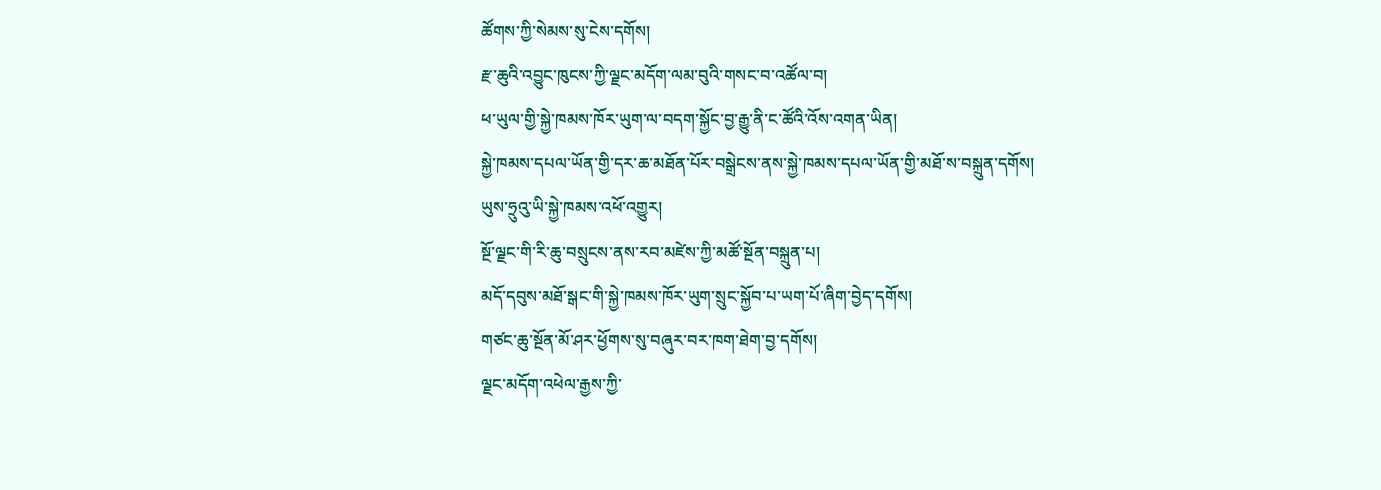ཚོགས་ཀྱི་སེམས་སུ་ངེས་དགོས།
རྫ་ཆུའི་འབྱུང་ཁུངས་ཀྱི་ལྗང་མདོག་ལམ་བུའི་གསང་བ་འཚོལ་བ།
ཕ་ཡུལ་གྱི་སྐྱེ་ཁམས་ཁོར་ཡུག་ལ་བདག་སྐྱོང་བྱ་རྒྱུ་ནི་ང་ཚོའི་འོས་འགན་ཡིན།
སྐྱེ་ཁམས་དཔལ་ཡོན་གྱི་དར་ཆ་མཐོན་པོར་བསྒྲེངས་ནས་སྐྱེ་ཁམས་དཔལ་ཡོན་གྱི་མཐོ་ས་བསྐྲུན་དགོས།
ཡུས་ཧྲུའུ་ཡི་སྐྱེ་ཁམས་འཕོ་འགྱུར།
སྔོ་ལྗང་གི་རི་ཆུ་བསྲུངས་ནས་རབ་མཛེས་ཀྱི་མཚོ་སྔོན་བསྐྲུན་པ།
མདོ་དབུས་མཐོ་སྒང་གི་སྐྱེ་ཁམས་ཁོར་ཡུག་སྲུང་སྐྱོབ་པ་ཡག་པོ་ཞིག་བྱེད་དགོས།
གཙང་ཆུ་སྔོན་མོ་ཤར་ཕྱོགས་སུ་བཞུར་བར་ཁག་ཐེག་བྱ་དགོས།
ལྗང་མདོག་འཕེལ་རྒྱས་ཀྱི་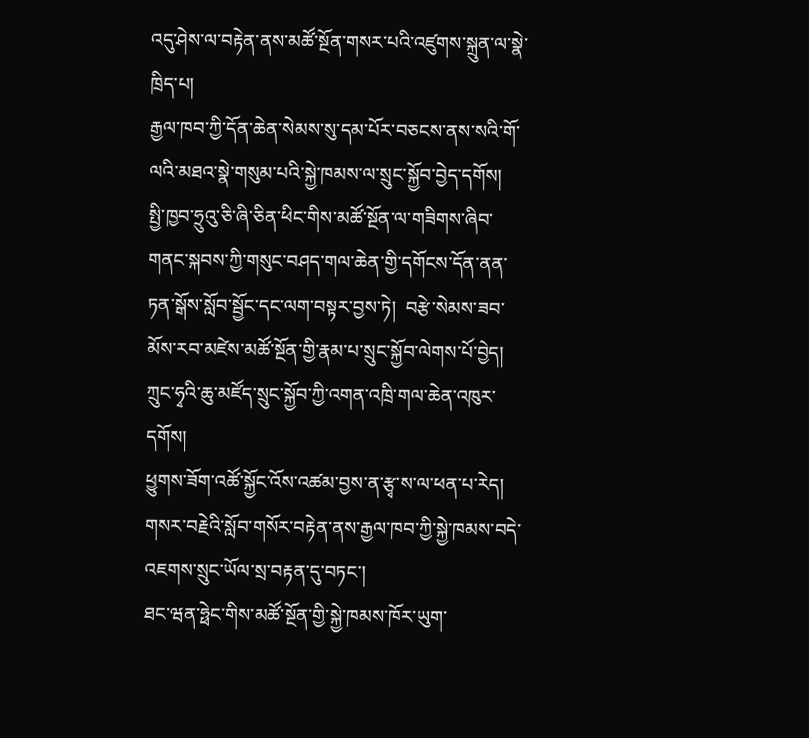འདུ་ཤེས་ལ་བརྟེན་ནས་མཚོ་སྔོན་གསར་པའི་འཛུགས་སྐྲུན་ལ་སྣེ་ཁྲིད་པ།
རྒྱལ་ཁབ་ཀྱི་དོན་ཆེན་སེམས་སུ་དམ་པོར་བཅངས་ནས་སའི་གོ་ལའི་མཐའ་སྣེ་གསུམ་པའི་སྐྱེ་ཁམས་ལ་སྲུང་སྐྱོབ་བྱེད་དགོས།
སྤྱི་ཁྱབ་ཧྲུའུ་ཅི་ཞི་ཅིན་ཕིང་གིས་མཚོ་སྔོན་ལ་གཟིགས་ཞིབ་གནང་སྐབས་ཀྱི་གསུང་བཤད་གལ་ཆེན་གྱི་དགོངས་དོན་ནན་ཏན་སྒོས་སློབ་སྦྱོང་དང་ལག་བསྟར་བྱས་ཏེ།  བརྩེ་སེམས་ཟབ་མོས་རབ་མཛེས་མཚོ་སྔོན་གྱི་རྣམ་པ་སྲུང་སྐྱོབ་ལེགས་པོ་བྱེད།
ཀྲུང་ཧྭའི་ཆུ་མཛོད་སྲུང་སྐྱོབ་ཀྱི་འགན་འཁྲི་གལ་ཆེན་འཁུར་དགོས།
ཕྱུགས་ཟོག་འཚོ་སྐྱོང་འོས་འཚམ་བྱས་ན་རྩྭ་ས་ལ་ཕན་པ་རེད།
གསར་བརྗེའི་སློབ་གསོར་བརྟེན་ནས་རྒྱལ་ཁབ་ཀྱི་སྐྱེ་ཁམས་བདེ་འཇགས་སྲུང་ཡོལ་སྲ་བརྟན་དུ་བཏང་།
ཐང་ཝན་ཧྥེང་གིས་མཚོ་སྔོན་གྱི་སྐྱེ་ཁམས་ཁོར་ཡུག་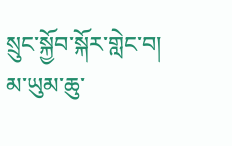སྲུང་སྐྱོབ་སྐོར་གླེང་བ།
མ་ཡུམ་ཆུ་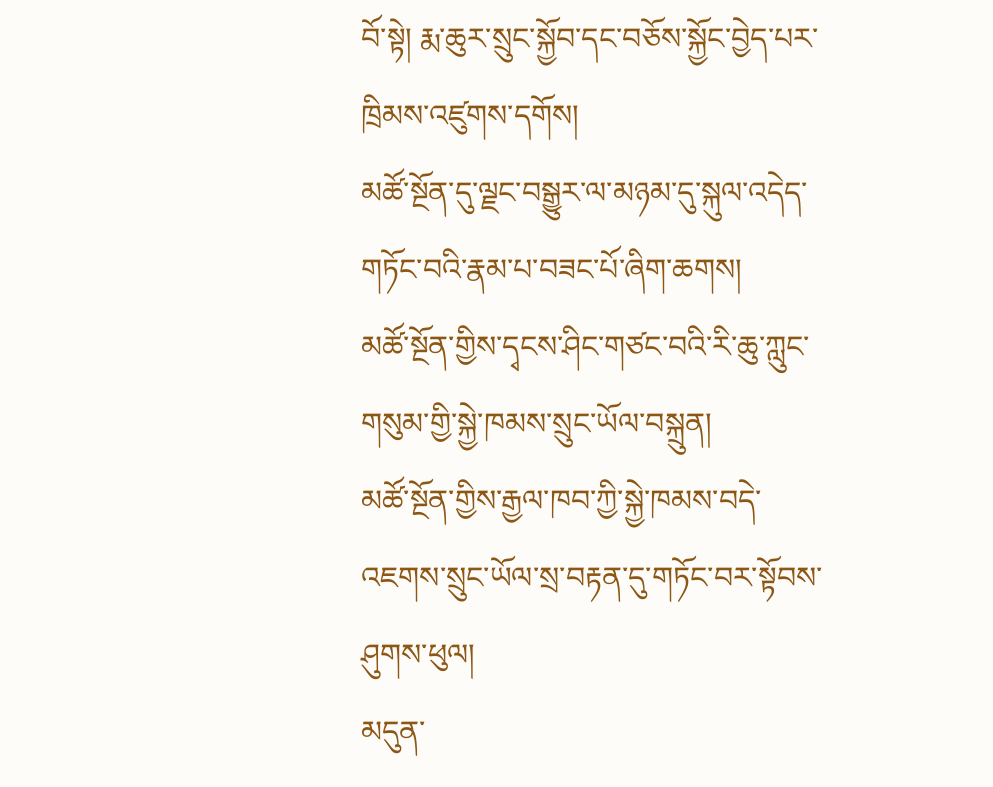བོ་སྟེ། རྨ་ཆུར་སྲུང་སྐྱོབ་དང་བཅོས་སྐྱོང་བྱེད་པར་ཁྲིམས་འཛུགས་དགོས།
མཚོ་སྔོན་དུ་ལྗང་བསྒྱུར་ལ་མཉམ་དུ་སྐུལ་འདེད་གཏོང་བའི་རྣམ་པ་བཟང་པོ་ཞིག་ཆགས།
མཚོ་སྔོན་གྱིས་དྭངས་ཤིང་གཙང་བའི་རི་ཆུ་ཀླུང་གསུམ་གྱི་སྐྱེ་ཁམས་སྲུང་ཡོལ་བསྐྲུན།
མཚོ་སྔོན་གྱིས་རྒྱལ་ཁབ་ཀྱི་སྐྱེ་ཁམས་བདེ་འཇགས་སྲུང་ཡོལ་སྲ་བརྟན་དུ་གཏོང་བར་སྟོབས་ཤུགས་ཕུལ།
མདུན་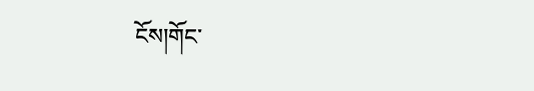ངོས།གོང་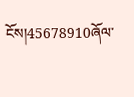ངོས།45678910ཞོལ་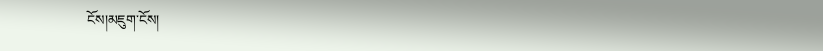ངོས།མཇུག་ངོས།